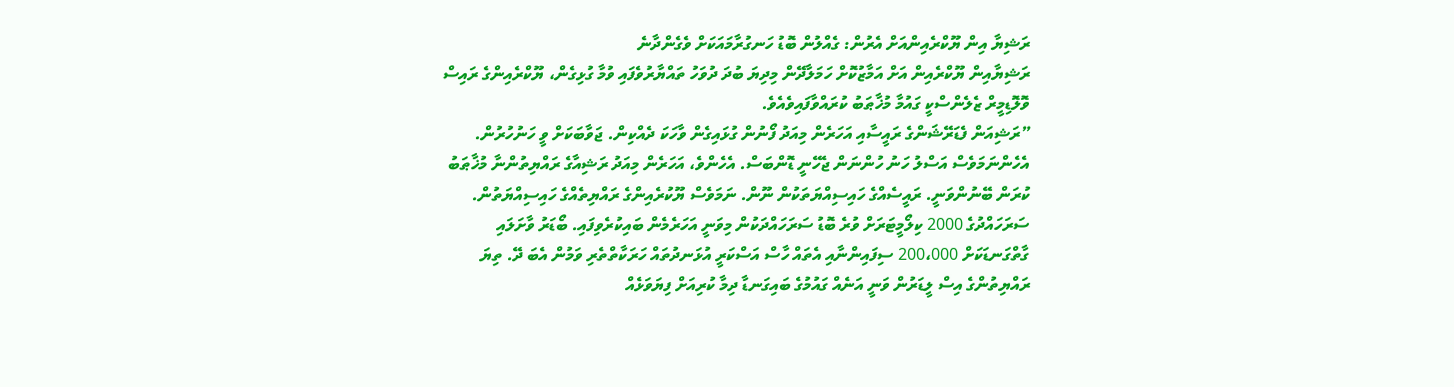ރަޝިޔާ އިން ޔޫކްރެއިންއަށް އެރުން: ގެއްލުން ބޮޑު ހަނގުރާމައަކަށް ވެގެންދާނެ
ރަޝިޔާއިން ޔޫކްރެއިން އަށް އަމާޒުކޮށް ހަމަލާދޭން މިދިޔަ ބުދަ ދުވަހު ތައްޔާރުވެފައި ވުމާ ގުޅިގެން، ޔޫކްރެއިންގެ ރައިސް ވޮލޮޑިމީރް ޒެލެންސްކީ ގައުމާ މުޚާޠަބު ކުރައްވާފައިވެއެވެ.
”ރަޝިއަން ފެޑަރޭޝަންގެ ރައީސާއި އަހަރެން މިއަދު ފޯނުން ގުޅައިގެން ވާހަކަ ދެއްކިން. ޖަވާބަކަށް ވީ ހަނުހުރުން. އެހެންނަމަވެސް އަސްލު ހަނު ހުންނަން ޖެހޭނީ ޑޮންބަސް. އެހެންވެ، އަހަރެން މިއަދު ރަޝިއާގެ ރައްޔިތުންނާ މުޚާޠަބު ކުރަން ބޭނުންވަނީ. ރައީސެއްގެ ހައިސިއްޔަތަކުން ނޫން. ނަމަވެސް ޔޫކުރެއިންގެ ރައްޔިތެއްގެ ހައިސިއްޔަތުން.
ސަރަހައްދުގެ 2000 ކިލޯމީޓަރަށް ވުރެ ބޮޑު ސަރަހައްދަކުން މިވަނީ އަހަރެމެން ބައިކުރެވިފައި. ބޯޑަރު ވާށަލައި ގާތްގަނޑަކަށް 200،000 ސިފައިންނާއި އެތައް ހާސް އަސްކަރީ އުޅަނދުތައް ހަރަކާތްތެރި ވަމުން އެބަ ދޭ. ތިޔަ ރައްޔިތުންގެ އިސް ލީޑަރުން ވަނީ އަނެއް ގައުމުގެ ބައިގަނޑާ ދިމާ ކުރިއަށް ފިޔަވަޅެއް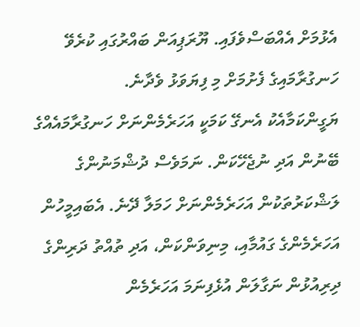އެޅުމަށް އެއްބަސްވެފައި. ޔޫރަޕިއަން ބައްރުގައި ކުރެވޭ ހަނގުރާމައިގެ ފެށުމަށް މި ފިޔަވަޅު ވެދާނެ.
ޔަގީންކަމާއެކު އެނގޭ ކަމަކީ އަހަރެމެންނަށް ހަނގުރާމައެއްގެ ބޭނުން އަދި ނުޖެހޭކަން. ނަމަވެސް ދުޝްމަނުންގެ ލަޝްކަރުތަކުން އަހަރެމެންނަށް ހަމަލާ ދޭނެ. އެބައިމީހުން އަހަރެމެންގެ ގައުމާއި، މިނިވަންކަން، އަދި ތުއްތު ދަރިންގެ ދިރިއުޅުން ނަގާލަން އުޅެފިނަމަ އަހަރެމެން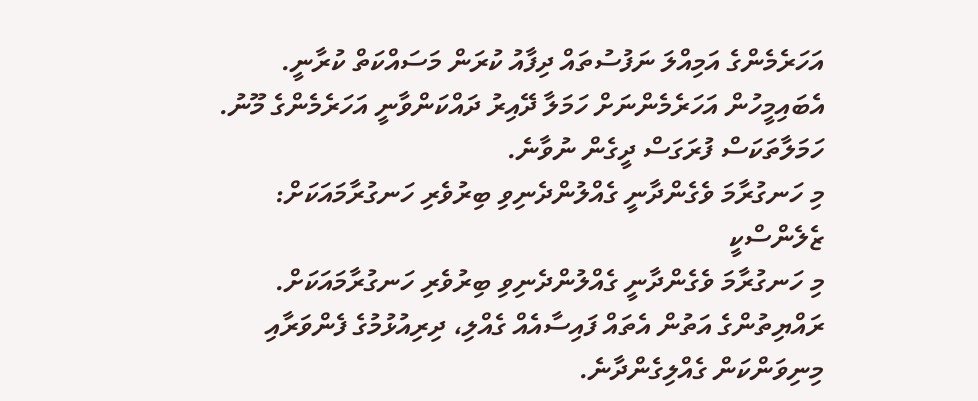އަހަރެމެންގެ އަމިއްލަ ނަފުސުތައް ދިފާއު ކުރަން މަސައްކަތް ކުރާނީ. އެބައިމީހުން އަހަރެމެންނަށް ހަމަލާ ދޭއިރު ދައްކަންވާނީ އަހަރެމެންގެ މޫނު. ހަމަލާތަކަސް ފުރަގަސް ދީގެން ނުވާނެ.
މި ހަނގުރާމަ ވެގެންދާނީ ގެއްލުންދެނިވި ބިރުވެރި ހަނގުރާމައަކަށް: ޒެލެންސްކީ
މި ހަނގުރާމަ ވެގެންދާނީ ގެއްލުންދެނިވި ބިރުވެރި ހަނގުރާމައަކަށް. ރައްޔިތުންގެ އަތުން އެތައް ފައިސާއެއް ގެއްލި، ދިރިއުޅުމުގެ ފެންވަރާއި މިނިވަންކަން ގެއްލިގެންދާނެ.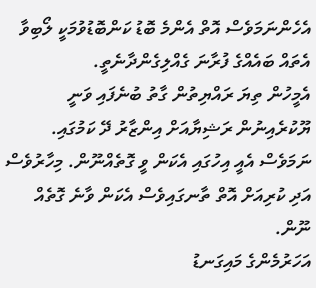އެހެންނަމަވެސް އޮތް އެންމެ ބޮޑު ކަންބޮޑުވުމަކީ ލޯބިވާ އެތައް ބައެއްގެ ފުރާނަ ގެއްލިގެންދާނެތީ.
އެމީހުން ތިޔަ ރައްޔިތުން ގާތު ބުނެފައި ވަނީ ޔޫކުރެއިނުން ރަޝިޔާއަށް އިންޒާރު ދޭ ކަމުގައި. ނަމަވެސް އެއީ އިހުގައި އެކަން ވީ ގޮތެއްނޫން. މިހާރުވެސް އަދި ކުރިއަށް އޮތް ތާނގައިވެސް އެކަން ވާނެ ގޮތެއް ނޫން.
އަހަރުމެންގެ މައިގަނޑު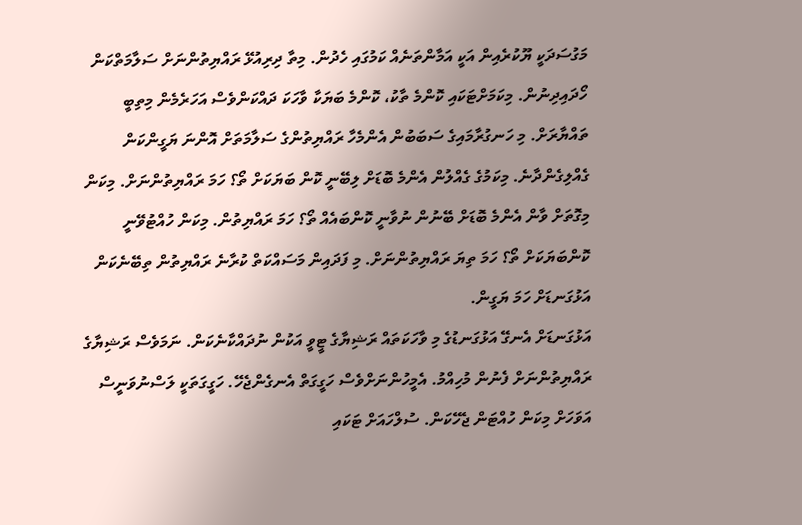މަގުސަދަކީ ޔޫކުރެއިން އަކީ އަމާންތަނެއް ކަމުގައި ހެދުން. މިތާ ދިރިއުޅޭ ރައްޔިތުންނަށް ސަލާމަތްކަން ހޯދައިދިނުން. މިކަމަށްޓަކައި ކޮންމެ ތާކު، ކޮންމެ ބަޔަކާ ވާހަކަ ދައްކަންވެސް އަހަރެމެން މިތިބީ ތައްޔާރަށް. މި ހަނގުރާމައިގެ ސަބަބުން އެންމެހާ ރައްޔިތުންގެ ސަލާމަތަށް އޮންނަ ޔަގީންކަން ގެއްލިގެންދާނެ. މިކަމުގެ ގެއްލުން އެންމެ ބޮޑަށް ލިބޭނީ ކޮން ބަޔަކަށް ތޯ؟ ހަމަ ރައްޔިތުންނަށް. މިކަން މިގޮތަށް ވާން އެންމެ ބޮޑަށް ބޭނުން ނުވާނީ ކޮންބައެއް ތޯ؟ ހަމަ ރައްޔިތުން. މިކަން ހުއްޓުވޭނީ ކޮންބަޔަކަށް ތޯ؟ ހަމަ ތިޔަ ރައްޔިތުންނަށް. މި ފަދައިން މަސައްކަތް ކުރާނެ ރައްޔިތުން ތިބޭނެކަން އަޅުގަނޑަށް ހަމަ ޔަގީން.
އަޅުގަނޑަށް އެނގޭ އަޅުގަނޑުގެ މި ވާހަކަތައް ރަޝިޔާގެ ޓީވީ އަކުން ނުދައްކާނެކަން. ނަމަވެސް ރަޝިޔާގެ ރައްޔިތުންނަށް ފެނުން މުހިއްމު. އެމީހުންނަށްވެސް ހަގީގަތް އެނގެންޖެހޭ. ހަގީގަތަކީ ލަސްނުވަނީސް އަވަހަށް މިކަން ހުއްޓަން ޖެހޭކަން. ސުލްހައަށް ޓަކައި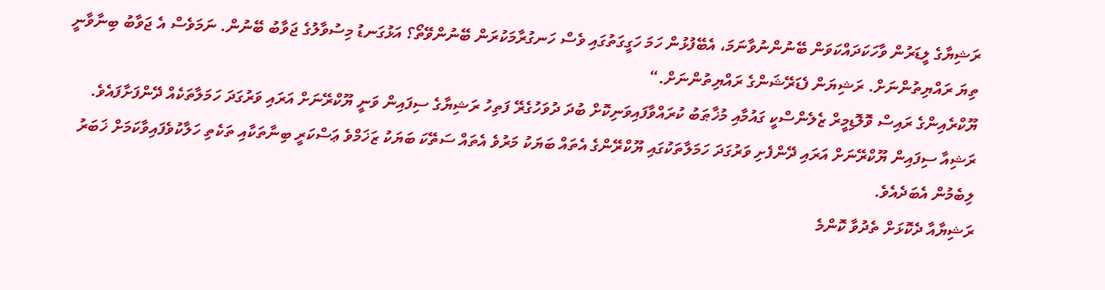ރަޝިޔާގެ ލީޑަރުން ވާހަކަދައްކަވަން ބޭނުންނުވާނަމަ، އެބޭފުޅުން ހަމަ ހަގީގަތުގައި ވެސް ހަނގުރާމަކުރަން ބޭނުންވޭތޯ؟ އަޅުގަނޑު މިސުވާލުގެ ޖަވާބު ބޭނުން. ނަމަވެސް އެ ޖަވާބު ބިނާވާނީ ތިޔަ ރައްޔިތުންނަށް. ރަޝިޔަން ފެޑަރޭޝަންގެ ރައްޔިތުންނަށް.“
ޔޫކްރެއިންގެ ރައިސް ވޮލޮޑިމީރް ޒެލެންސްކީ ގައުމާއި މުޚާޠަބު ކުރައްވާފައިވަނިކޮށް ބުދަ ދުވަހުގެރޭ ފަތިހު ރަޝިޔާގެ ސިފައިން ވަނީ ޔޫކްރޭނަށް އަރައި ވަރުގަދަ ހަމަލާތަކެއް ދޭންފަށާފައެވެ.
ރަޝިއާ ސިފައިން ޔޫކްރޭނަށް އަރައި ދޭންފެށި ވަރުގަދަ ހަމަލާތަކުގައި ޔޫކްރޭންގެ އެތައް ބަޔަކު މަރުވެ އެތައް ސަތޭކަ ބަޔަކު ޒަޚަމްވެ ޢަސްކަރީ ބިނާތަކާއި ތަކެތި ހަލާކުވެފައިވާކަމަށް ޚަބަރު ލިބެމުން އެބަދެއެވެ.
ރަޝިޔާއާ ދެކޮޅަށް ތެދުވާ ކޮންމެ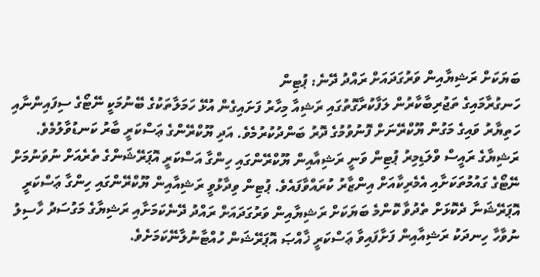ބަޔަކަށް ރަޝިޔާއިން ވަރުގަދައަށް ރައްދު ދޭނެ: ޕުޓިން
ހަނގުރާމައިގެ ތަޖުރިބާކާރުން ލަފާކުރާގޮތުގައި ރަޝިއާ މިހާރު ފަށައިގެން އުޅޭ ހަމަލާތަކުގެ ބޭނުމަކީ ނޭޓޯގެ ސިފައިންނާއި ހަތިޔާރު ވައިގެ މަގުން ޔޫކްރޭނަށް ފޮނުވުމުގެ ދޮރު ބަންދުކުރުމެވެ. އަދި ޔޫކްރޭންގެ ޢަސްކަރީ ބާރު ކަނޑުވާލުމެވެ. ރަޝިޔާގެ ރައީސް ވްލަޑިމިރު ޕުޓިން ވަނީ ރަޝިއާއިން ޔޫކްރޭންގައި ހިންގާ އަސްކަރީ އޮޕަރޭޝަންގެ ތެރެއަށް ނުވަނުމަށް ނޭޓޯގެ ގައުމުތަކަށާއި އެމެރިކާއަށް އިންޒާރު ކުރައްވާފައެވެ. ޕުޓިން ވިދާޅުވީ ރަޝިއާއިން ޔޫކްރޭންގައި ހިންގާ ޢަސްކަރީ އޮޕަރޭޝަނާ ދެކޮޅަށް ތެދުވާ ކޮންމެ ބަޔަކަށް ރަޝިޔާއިން ވަރުގަދައަށް ރައްދު ދޭނެކަމަށާއި ރަޝިޔާގެ މަގުސަދު ހާސިލު ނުވާހާ ހިނދަކު ރަޝިއާއިން ފަށާފައިވާ ޢަސްކަރީ ޚާއްޞަ އޮޕަރޭޝަން ހުއްޓާނުލާނޭކަމަށެވެ.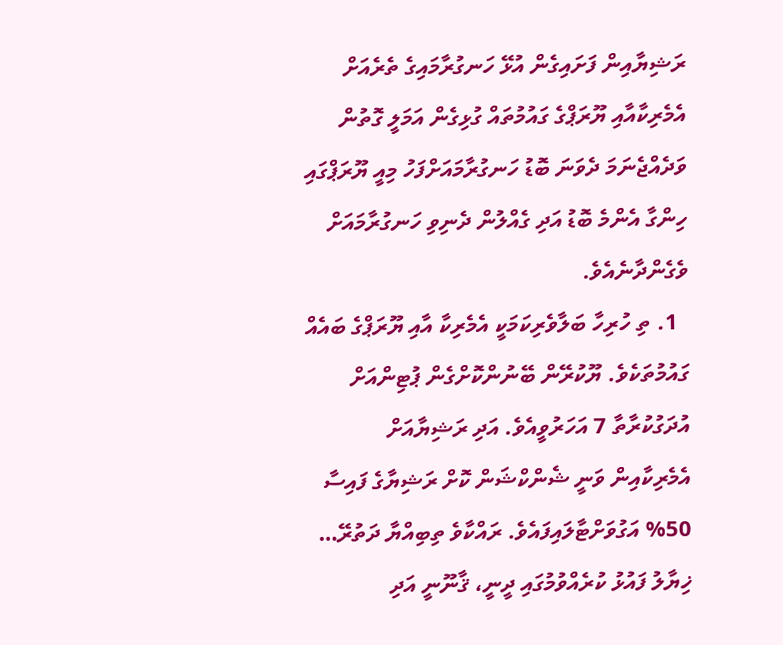ރަޝިޔާއިން ފަށައިގެން އުޅޭ ހަނގުރާމައިގެ ތެރެއަށް އެމެރިކާއާއި ޔޫރަޕްގެ ގައުމުތައް ގުޅިގެން އަމަލީ ގޮތުން ވަދެއްޖެނަމަ ދެވަނަ ބޮޑު ހަނގުރާމައަށްފަހު މިއީ ޔޫރަޕްގައި ހިންގާ އެންމެ ބޮޑު އަދި ގެއްލުން ދެނިވި ހަނގުރާމައަށް ވެގެންދާނެއެވެ.
  1. ތި ހުރިހާ ބަލާވެރިކަމަކީ އެމެރިކާ އާއި ޔޫރަޕްގެ ބައެއް ގައުމުތަކެވެ. ޔޫކުރޭން ބޭނުންކޮށްގެން ޕުޓިންއަށް އުދަގުކުރާތާ 7 އަހަރުވީއެވެ. އަދި ރަޝިޔާއަށް އެމެރިކާއިން ވަނީ ޝެންކްޝަން ކޮށް ރަޝިޔާގެ ފައިސާ 50% އަގުވަށްޓާލައިފައެވެ. ރައްކާވެ ތިބިއްޔާ ދަތުރޭ…
ޚިޔާލު ފައުޅު ކުރެއްވުމުގައި ދީނީ، ޤާނޫނީ އަދި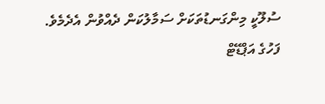ސުލޫކީ މިންގަނޑުތަކަށް ސަމާލުކަން ދެއްވުން އެދެމެވެ.
ފަހުގެ އަޕްޑޭޓް